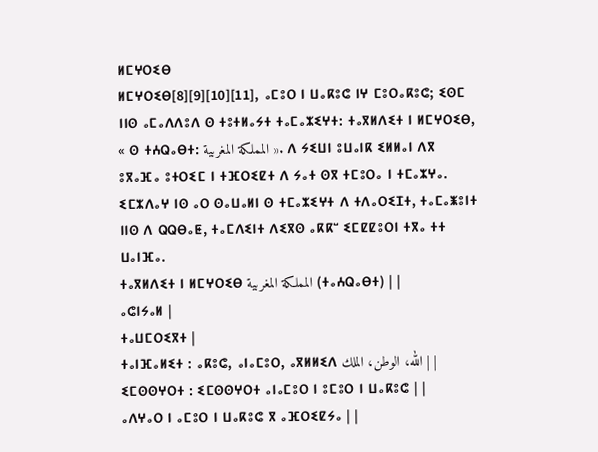ⵍⵎⵖⵔⵉⴱ
ⵍⵎⵖⵔⵉⴱ[8][9][10][11], ⴰⵎⵓⵔ ⵏ ⵡⴰⴽⵓⵛ ⵏⵖ ⵎⵓⵔⴰⴽⵓⵛ; ⵉⵙⵎ ⵏⵏⵙ ⴰⵎⴰⴷⴷⵓⴷ ⵙ ⵜⵓⵜⵍⴰⵢⵜ ⵜⴰⵎⴰⵣⵉⵖⵜ: ⵜⴰⴳⵍⴷⵉⵜ ⵏ ⵍⵎⵖⵔⵉⴱ, « ⵙ ⵜⵄⵕⴰⴱⵜ: المملكة المغربية ». ⴷ ⵢⵉⵡⵏ ⵓⵡⴰⵏⴽ ⵉⵍⵍⴰⵏ ⴷⴳ ⵓⴳⴰⴼⴰ ⵓⵜⵔⵉⵎ ⵏ ⵜⴼⵔⵉⵇⵜ ⴷ ⵢⴰⵜ ⵙⴳ ⵜⵎⵓⵔⴰ ⵏ ⵜⵎⴰⵣⵖⴰ. ⵉⵎⵣⴷⴰⵖ ⵏⵙ ⴰⵔ ⵙⴰⵡⴰⵍⵏ ⵙ ⵜⵎⴰⵣⵉⵖⵜ ⴷ ⵜⴷⴰⵔⵉⵊⵜ, ⵜⴰⵎⴰⵥⵓⵏⵜ ⵏⵏⵙ ⴷ ⵕⵕⴱⴰⵟ, ⵜⴰⵎⴷⵉⵏⵜ ⴷⵉⴳⵙ ⴰⴽⴽⵯ ⵉⵎⵇⵇⵓⵔⵏ ⵜⴳⴰ ⵜⵜ ⵡⴰⵏⴼⴰ.
ⵜⴰⴳⵍⴷⵉⵜ ⵏ ⵍⵎⵖⵔⵉⴱ المملكة المغربية (ⵜⴰⵄⵕⴰⴱⵜ) | |
ⴰⵛⵏⵢⴰⵍ |
ⵜⴰⵡⵎⵔⵉⴳⵜ |
ⵜⴰⵏⴼⴰⵍⵉⵜ : ⴰⴽⵓⵛ, ⴰⵏⴰⵎⵓⵔ, ⴰⴳⵍⵍⵉⴷ الله، الوطن، الملك | |
ⵉⵎⵙⵙⵖⵔⵜ : ⵉⵎⵙⵙⵖⵔⵜ ⴰⵏⴰⵎⵓⵔ ⵏ ⵓⵎⵓⵔ ⵏ ⵡⴰⴽⵓⵛ | |
ⴰⴷⵖⴰⵔ ⵏ ⴰⵎⵓⵔ ⵏ ⵡⴰⴽⵓⵛ ⴳ ⴰⴼⵔⵉⵇⵢⴰ | |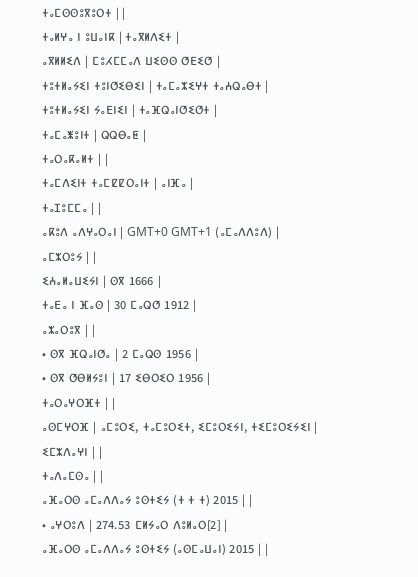ⵜⴰⵎⵙⵙⵓⴳⵓⵔⵜ | |
ⵜⴰⵍⵖⴰ ⵏ ⵓⵡⴰⵏⴽ | ⵜⴰⴳⵍⴷⵉⵜ |
ⴰⴳⵍⵍⵉⴷ | ⵎⵓⵃⵎⵎⴰⴷ ⵡⵉⵙⵙ ⵚⴹⵉⵚ |
ⵜⵓⵜⵍⴰⵢⵉⵏ ⵜⵓⵏⵚⵉⴱⵉⵏ | ⵜⴰⵎⴰⵣⵉⵖⵜ ⵜⴰⵄⵕⴰⴱⵜ |
ⵜⵓⵜⵍⴰⵢⵉⵏ ⵢⴰⴹⵏⵉⵏ | ⵜⴰⴼⵕⴰⵏⵚⵉⵚⵜ |
ⵜⴰⵎⴰⵥⵓⵏⵜ | ⵕⵕⴱⴰⵟ |
ⵜⴰⵔⴰⴽⴰⵍⵜ | |
ⵜⴰⵎⴷⵉⵏⵜ ⵜⴰⵎⵇⵇⵔⴰⵏⵜ | ⴰⵏⴼⴰ |
ⵜⴰⵊⵓⵎⵎⴰ | |
ⴰⴽⵓⴷ ⴰⴷⵖⴰⵔⴰⵏ | GMT+0 GMT+1 (ⴰⵎⴰⴷⴷⵓⴷ) |
ⴰⵎⵣⵔⵓⵢ | |
ⵉⵄⴰⵍⴰⵡⵉⵢⵏ | ⵙⴳ 1666 |
ⵜⴰⴹⴰ ⵏ ⴼⴰⵙ | 30 ⵎⴰⵕⵚ 1912 |
ⴰⵣⴰⵔⵓⴳ | |
• ⵙⴳ ⴼⵕⴰⵏⵚⴰ | 2 ⵎⴰⵕⵙ 1956 |
• ⵙⴳ ⵚⴱⵍⵢⵓⵏ | 17 ⵉⴱⵔⵉⵔ 1956 |
ⵜⴰⵔⴰⵖⵔⴼⵜ | |
ⴰⵙⵎⵖⵔⴼ | ⴰⵎⵓⵔⵉ, ⵜⴰⵎⵓⵔⵉⵜ, ⵉⵎⵓⵔⵉⵢⵏ, ⵜⵉⵎⵓⵔⵉⵢⵉⵏ |
ⵉⵎⵣⴷⴰⵖⵏ | |
ⵜⴰⴷⴰⵎⵙⴰ | |
ⴰⴼⴰⵔⵙ ⴰⵎⴰⴷⴷⴰⵢ ⵓⵙⵜⵉⵢ (ⵜ ⵜ ⵜ) 2015 | |
• ⴰⵖⵔⵓⴷ | 274.53 ⵎⵍⵢⴰⵔ ⴷⵓⵍⴰⵔ[2] |
ⴰⴼⴰⵔⵙ ⴰⵎⴰⴷⴷⴰⵢ ⵓⵙⵜⵉⵢ (ⴰⵙⵎⴰⵡⴰⵏ) 2015 | |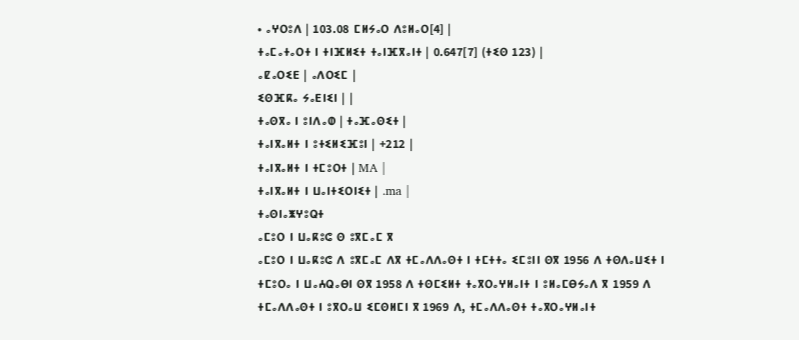• ⴰⵖⵔⵓⴷ | 103.08 ⵎⵍⵢⴰⵔ ⴷⵓⵍⴰⵔ[4] |
ⵜⴰⵎⴰⵜⴰⵔⵜ ⵏ ⵜⵏⴼⵍⵉⵜ ⵜⴰⵏⴼⴳⴰⵏⵜ | 0.647[7] (ⵜⵉⵙ 123) |
ⴰⵇⴰⵔⵉⴹ | ⴰⴷⵔⵉⵎ |
ⵉⵙⴼⴽⴰ ⵢⴰⴹⵏⵉⵏ | |
ⵜⴰⵙⴳⴰ ⵏ ⵓⵏⴷⴰⵀ | ⵜⴰⴼⴰⵙⵉⵜ |
ⵜⴰⵏⴳⴰⵍⵜ ⵏ ⵓⵜⵉⵍⵉⴼⵓⵏ | +212 |
ⵜⴰⵏⴳⴰⵍⵜ ⵏ ⵜⵎⵓⵔⵜ | MA |
ⵜⴰⵏⴳⴰⵍⵜ ⵏ ⵡⴰⵏⵜⵉⵔⵏⵉⵜ | .ma |
ⵜⴰⵙⵏⴰⵥⵖⵓⵕⵜ
ⴰⵎⵓⵔ ⵏ ⵡⴰⴽⵓⵛ ⵙ ⵓⴳⵎⴰⵎ ⴳ
ⴰⵎⵓⵔ ⵏ ⵡⴰⴽⵓⵛ ⴷ ⵓⴳⵎⴰⵎ ⴷⴳ ⵜⵎⴰⴷⴷⴰⵙⵜ ⵏ ⵜⵎⵜⵜⴰ ⵉⵎⵓⵏⵏ ⵙⴳ 1956 ⴷ ⵜⵙⴷⴰⵡⵉⵜ ⵏ ⵜⵎⵓⵔⴰ ⵏ ⵡⴰⵄⵕⴰⴱⵏ ⵙⴳ 1958 ⴷ ⵜⵙⵎⵉⵍⵜ ⵜⴰⴳⵔⴰⵖⵍⴰⵏⵜ ⵏ ⵓⵍⴰⵎⴱⵢⴰⴷ ⴳ 1959 ⴷ ⵜⵎⴰⴷⴷⴰⵙⵜ ⵏ ⵓⴳⵔⴰⵡ ⵉⵎⵙⵍⵎⵏ ⴳ 1969 ⴷ, ⵜⵎⴰⴷⴷⴰⵙⵜ ⵜⴰⴳⵔⴰⵖⵍⴰⵏⵜ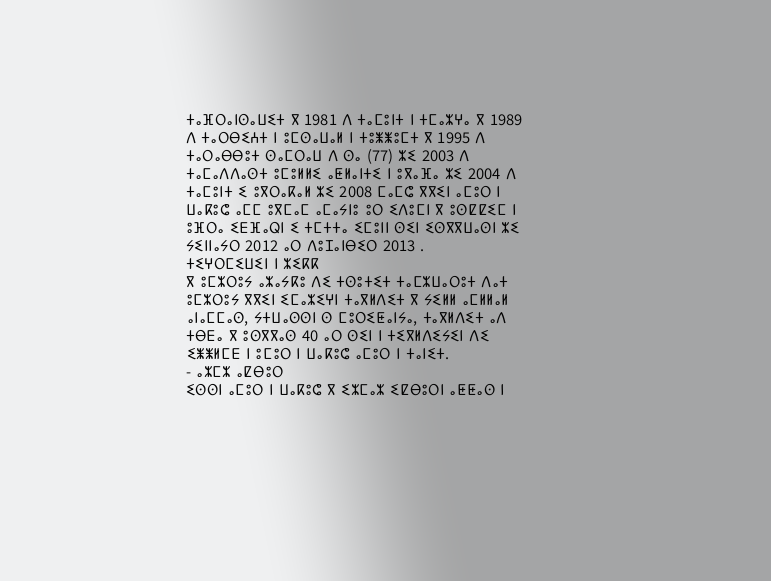ⵜⴰⴼⵔⴰⵏⵙⴰⵡⵉⵜ ⴳ 1981 ⴷ ⵜⴰⵎⵓⵏⵜ ⵏ ⵜⵎⴰⵣⵖⴰ ⴳ 1989 ⴷ ⵜⴰⵔⴱⵉⵄⵜ ⵏ ⵓⵎⵙⴰⵡⴰⵍ ⵏ ⵜⵓⵥⵥⵓⵎⵜ ⴳ 1995 ⴷ ⵜⴰⵔⴰⴱⴱⵓⵜ ⵙⴰⵎⵔⴰⵡ ⴷ ⵙⴰ (77) ⵣⵉ 2003 ⴷ ⵜⴰⵎⴰⴷⴷⴰⵙⵜ ⵓⵎⵓⵍⵍⵉ ⴰⵟⵍⴰⵏⵜⵉ ⵏ ⵓⴳⴰⴼⴰ ⵣⵉ 2004 ⴷ ⵜⴰⵎⵓⵏⵜ ⵉ ⵓⴳⵔⴰⴽⴰⵍ ⵣⵉ 2008 ⵎⴰⵎⵛ ⴳⴳⵉⵏ ⴰⵎⵓⵔ ⵏ ⵡⴰⴽⵓⵛ ⴰⵎⵎ ⵓⴳⵎⴰⵎ ⴰⵎⴰⵢⵏⵓ ⵓⵔ ⵉⴷⵓⵎⵏ ⴳ ⵓⵙⵇⵇⵉⵎ ⵏ ⵓⴼⵔⴰ ⵉⴹⴼⴰⵕⵏ ⵉ ⵜⵎⵜⵜⴰ ⵉⵎⵓⵏⵏ ⵙⵉⵏ ⵉⵙⴳⴳⵡⴰⵙⵏ ⵣⵉ ⵢⵉⵏⵏⴰⵢⵔ 2012 ⴰⵔ ⴷⵓⵊⴰⵏⴱⵉⵔ 2013 .
ⵜⵉⵖⵔⵎⵉⵡⵉⵏ ⵏ ⵣⵉⴽⴽ
ⴳ ⵓⵎⵣⵔⵓⵢ ⴰⵣⴰⵢⴽⵓ ⴷⵉ ⵜⵙⵓⵜⵉⵜ ⵜⴰⵎⵣⵡⴰⵔⵓⵜ ⴷⴰⵜ ⵓⵎⵣⵔⵓⵢ ⴳⴳⵉⵏ ⵉⵎⴰⵣⵉⵖⵏ ⵜⴰⴳⵍⴷⵉⵜ ⴳ ⵢⵉⵍⵍ ⴰⵎⵍⵍⴰⵍ ⴰⵏⴰⵎⵎⴰⵙ, ⵢⵜⵡⴰⵙⵙⵏ ⵙ ⵎⵓⵔⵉⵟⴰⵏⵢⴰ, ⵜⴰⴳⵍⴷⵉⵜ ⴰⴷ ⵜⴱⴹⴰ ⴳ ⵓⵙⴳⴳⴰⵙ 40 ⴰⵔ ⵙⵉⵏ ⵏ ⵜⵉⴳⵍⴷⵉⵢⵉⵏ ⴷⵉ ⵉⵥⵥⵍⵎⴹ ⵏ ⵓⵎⵓⵔ ⵏ ⵡⴰⴽⵓⵛ ⴰⵎⵓⵔ ⵏ ⵜⴰⵏⵉⵜ.
- ⴰⵣⵎⵣ ⴰⵇⴱⵓⵔ
ⵉⵙⵙⵏ ⴰⵎⵓⵔ ⵏ ⵡⴰⴽⵓⵛ ⴳ ⵉⵣⵎⴰⵣ ⵉⵇⴱⵓⵔⵏ ⴰⵟⵟⴰⵙ ⵏ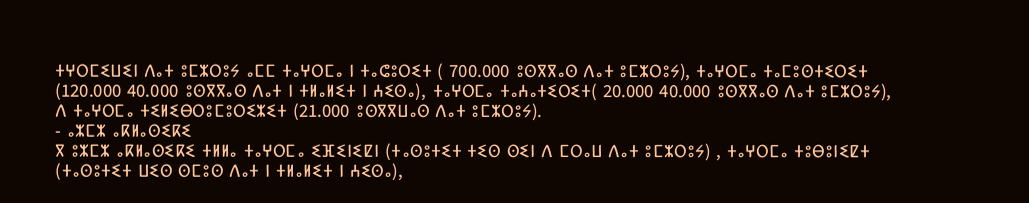ⵜⵖⵔⵎⵉⵡⵉⵏ ⴷⴰⵜ ⵓⵎⵣⵔⵓⵢ ⴰⵎⵎ ⵜⴰⵖⵔⵎⴰ ⵏ ⵜⴰⵛⵓⵔⵉⵜ ( 700.000 ⵓⵙⴳⴳⴰⵙ ⴷⴰⵜ ⵓⵎⵣⵔⵓⵢ), ⵜⴰⵖⵔⵎⴰ ⵜⴰⵎⵓⵙⵜⵉⵔⵉⵜ (120.000 40.000 ⵓⵙⴳⴳⴰⵙ ⴷⴰⵜ ⵏ ⵜⵍⴰⵍⵉⵜ ⵏ ⵄⵉⵙⴰ), ⵜⴰⵖⵔⵎⴰ ⵜⴰⵄⴰⵜⵉⵔⵉⵜ( 20.000 40.000 ⵓⵙⴳⴳⴰⵙ ⴷⴰⵜ ⵓⵎⵣⵔⵓⵢ), ⴷ ⵜⴰⵖⵔⵎⴰ ⵜⵉⵍⵉⴱⵔⵓⵎⵓⵔⵉⵣⵉⵜ (21.000 ⵓⵙⴳⴳⵡⴰⵙ ⴷⴰⵜ ⵓⵎⵣⵔⵓⵢ).
- ⴰⵣⵎⵣ ⴰⴽⵍⴰⵙⵉⴽⵉ
ⴳ ⵓⵣⵎⵣ ⴰⴽⵍⴰⵙⵉⴽⵉ ⵜⵍⵍⴰ ⵜⴰⵖⵔⵎⴰ ⵉⴼⵉⵏⵉⵇⵏ (ⵜⴰⵙⵓⵜⵉⵜ ⵜⵉⵙ ⵙⵉⵏ ⴷ ⵎⵔⴰⵡ ⴷⴰⵜ ⵓⵎⵣⵔⵓⵢ) , ⵜⴰⵖⵔⵎⴰ ⵜⵓⴱⵓⵏⵉⵇⵜ (ⵜⴰⵙⵓⵜⵉⵜ ⵡⵉⵙ ⵙⵎⵓⵙ ⴷⴰⵜ ⵏ ⵜⵍⴰⵍⵉⵜ ⵏ ⵄⵉⵙⴰ),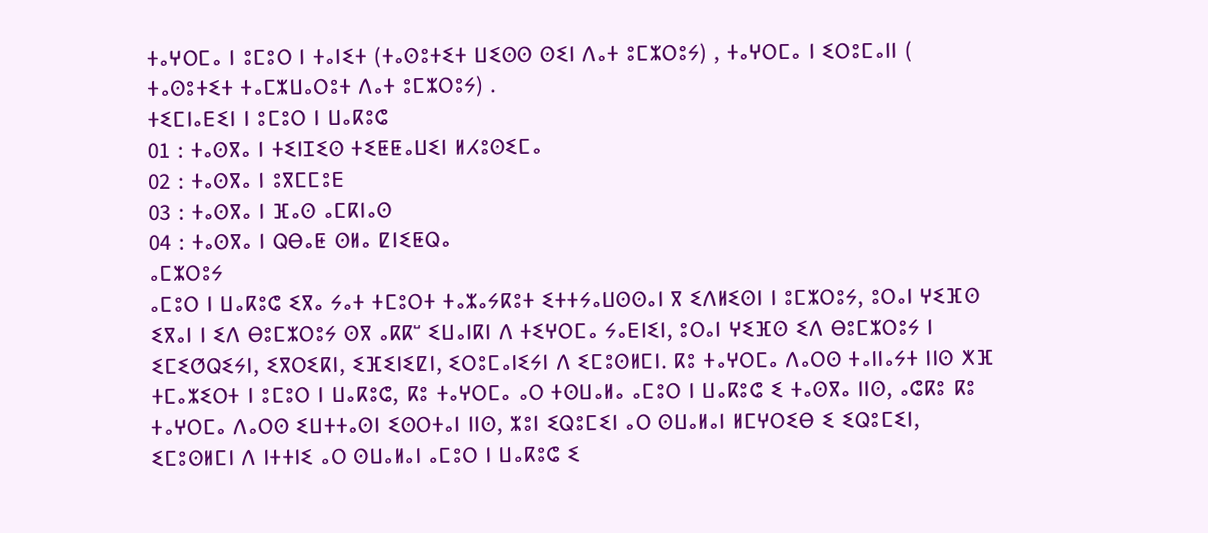ⵜⴰⵖⵔⵎⴰ ⵏ ⵓⵎⵓⵔ ⵏ ⵜⴰⵏⵉⵜ (ⵜⴰⵙⵓⵜⵉⵜ ⵡⵉⵙⵙ ⵙⵉⵏ ⴷⴰⵜ ⵓⵎⵣⵔⵓⵢ) , ⵜⴰⵖⵔⵎⴰ ⵏ ⵉⵔⵓⵎⴰⵏⵏ ( ⵜⴰⵙⵓⵜⵉⵜ ⵜⴰⵎⵣⵡⴰⵔⵓⵜ ⴷⴰⵜ ⵓⵎⵣⵔⵓⵢ) .
ⵜⵉⵎⵏⴰⴹⵉⵏ ⵏ ⵓⵎⵓⵔ ⵏ ⵡⴰⴽⵓⵛ
01 : ⵜⴰⵙⴳⴰ ⵏ ⵜⵉⵏⵊⵉⵙ ⵜⵉⵟⵟⴰⵡⵉⵏ ⵍⵃⵓⵙⵉⵎⴰ
02 : ⵜⴰⵙⴳⴰ ⵏ ⵓⴳⵎⵎⵓⴹ
03 : ⵜⴰⵙⴳⴰ ⵏ ⴼⴰⵙ ⴰⵎⴽⵏⴰⵙ
04 : ⵜⴰⵙⴳⴰ ⵏ ⵕⴱⴰⵟ ⵙⵍⴰ ⵇⵏⵉⵟⵕⴰ
ⴰⵎⵣⵔⵓⵢ
ⴰⵎⵓⵔ ⵏ ⵡⴰⴽⵓⵛ ⵉⴳⴰ ⵢⴰⵜ ⵜⵎⵓⵔⵜ ⵜⴰⵣⴰⵢⴽⵓⵜ ⵉⵜⵜⵢⴰⵡⵙⵙⴰⵏ ⴳ ⵉⴷⵍⵉⵙⵏ ⵏ ⵓⵎⵣⵔⵓⵢ, ⵓⵔⴰⵏ ⵖⵉⴼⵙ ⵉⴳⴰⵏ ⵏ ⵉⴷ ⴱⵓⵎⵣⵔⵓⵢ ⵙⴳ ⴰⴽⴽⵯ ⵉⵡⴰⵏⴽⵏ ⴷ ⵜⵉⵖⵔⵎⴰ ⵢⴰⴹⵏⵉⵏ, ⵓⵔⴰⵏ ⵖⵉⴼⵙ ⵉⴷ ⴱⵓⵎⵣⵔⵓⵢ ⵏ ⵉⵎⵉⵚⵕⵉⵢⵏ, ⵉⴳⵔⵉⴽⵏ, ⵉⴼⵉⵏⵉⵇⵏ, ⵉⵔⵓⵎⴰⵏⵉⵢⵏ ⴷ ⵉⵎⵓⵙⵍⵎⵏ. ⴽⵓ ⵜⴰⵖⵔⵎⴰ ⴷⴰⵔⵙ ⵜⴰⵏⵏⴰⵢⵜ ⵏⵏⵙ ⵅⴼ ⵜⵎⴰⵣⵉⵔⵜ ⵏ ⵓⵎⵓⵔ ⵏ ⵡⴰⴽⵓⵛ, ⴽⵓ ⵜⴰⵖⵔⵎⴰ ⴰⵔ ⵜⵙⵡⴰⵍⴰ ⴰⵎⵓⵔ ⵏ ⵡⴰⴽⵓⵛ ⵉ ⵜⴰⵙⴳⴰ ⵏⵏⵙ, ⴰⵛⴽⵓ ⴽⵓ ⵜⴰⵖⵔⵎⴰ ⴷⴰⵔⵙ ⵉⵡⵜⵜⴰⵙⵏ ⵉⵙⵔⵜⴰⵏ ⵏⵏⵙ, ⵣⵓⵏ ⵉⵕⵓⵎⵉⵏ ⴰⵔ ⵙⵡⴰⵍⴰⵏ ⵍⵎⵖⵔⵉⴱ ⵉ ⵉⵕⵓⵎⵉⵏ, ⵉⵎⵓⵙⵍⵎⵏ ⴷ ⵏⵜⵜⵏⵉ ⴰⵔ ⵙⵡⴰⵍⴰⵏ ⴰⵎⵓⵔ ⵏ ⵡⴰⴽⵓⵛ ⵉ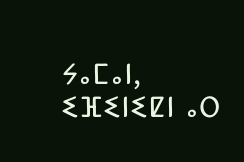ⵢⴰⵎⴰⵏ, ⵉⴼⵉⵏⵉⵇⵏ ⴰⵔ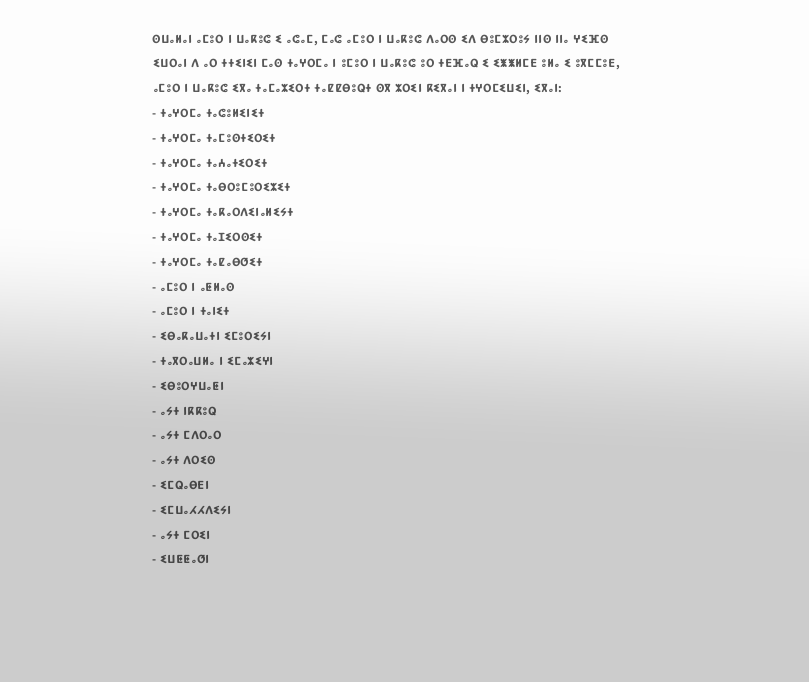ⵙⵡⴰⵍⴰⵏ ⴰⵎⵓⵔ ⵏ ⵡⴰⴽⵓⵛ ⵉ ⴰⵛⴰⵎ, ⵎⴰⵛ ⴰⵎⵓⵔ ⵏ ⵡⴰⴽⵓⵛ ⴷⴰⵔⵙ ⵉⴷ ⴱⵓⵎⵣⵔⵓⵢ ⵏⵏⵙ ⵏⵏⴰ ⵖⵉⴼⵙ ⵉⵡⵔⴰⵏ ⴷ ⴰⵔ ⵜⵜⵉⵏⵉⵏ ⵎⴰⵙ ⵜⴰⵖⵔⵎⴰ ⵏ ⵓⵎⵓⵔ ⵏ ⵡⴰⴽⵓⵛ ⵓⵔ ⵜⴹⴼⴰⵕ ⵉ ⵉⵥⵥⵍⵎⴹ ⵓⵍⴰ ⵉ ⵓⴳⵎⵎⵓⴹ, ⴰⵎⵓⵔ ⵏ ⵡⴰⴽⵓⵛ ⵉⴳⴰ ⵜⴰⵎⴰⵣⵉⵔⵜ ⵜⴰⵇⵇⴱⵓⵕⵜ ⵙⴳ ⵣⵔⵉⵏ ⴽⵉⴳⴰⵏ ⵏ ⵜⵖⵔⵎⵉⵡⵉⵏ, ⵉⴳⴰⵏ:
- ⵜⴰⵖⵔⵎⴰ ⵜⴰⵛⵓⵍⵉⵏⵉⵜ
- ⵜⴰⵖⵔⵎⴰ ⵜⴰⵎⵓⵙⵜⵉⵔⵉⵜ
- ⵜⴰⵖⵔⵎⴰ ⵜⴰⵄⴰⵜⵉⵔⵉⵜ
- ⵜⴰⵖⵔⵎⴰ ⵜⴰⴱⵔⵓⵎⵓⵔⵉⵣⵉⵜ
- ⵜⴰⵖⵔⵎⴰ ⵜⴰⴽⴰⵔⴷⵉⵏⴰⵍⵉⵢⵜ
- ⵜⴰⵖⵔⵎⴰ ⵜⴰⵊⵉⵔⵙⵉⵜ
- ⵜⴰⵖⵔⵎⴰ ⵜⴰⵇⴰⴱⵚⵉⵜ
- ⴰⵎⵓⵔ ⵏ ⴰⵟⵍⴰⵙ
- ⴰⵎⵓⵔ ⵏ ⵜⴰⵏⵉⵜ
- ⵉⴱⴰⴽⴰⵡⴰⵜⵏ ⵉⵎⵓⵔⵉⵢⵏ
- ⵜⴰⴳⵔⴰⵡⵍⴰ ⵏ ⵉⵎⴰⵣⵉⵖⵏ
- ⵉⴱⵓⵔⵖⵡⴰⵟⵏ
- ⴰⵢⵜ ⵏⴽⴽⵓⵕ
- ⴰⵢⵜ ⵎⴷⵔⴰⵔ
- ⴰⵢⵜ ⴷⵔⵉⵙ
- ⵉⵎⵕⴰⴱⴹⵏ
- ⵉⵎⵡⴰⵃⵃⴷⵉⵢⵏ
- ⴰⵢⵜ ⵎⵔⵉⵏ
- ⵉⵡⵟⵟⴰⵚⵏ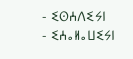- ⵉⵙⵄⴷⵉⵢⵏ
- ⵉⵄⴰⵍⴰⵡⵉⵢⵏ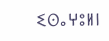ⵉⵙⴰⵖⵓⵍⵏ